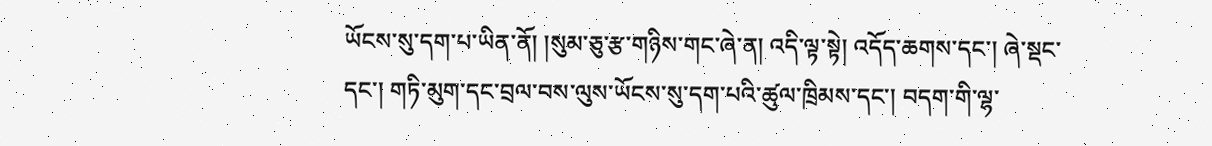ཡོངས་སུ་དག་པ་ཡིན་ནོ། །སུམ་ཅུ་རྩ་གཉིས་གང་ཞེ་ན། འདི་ལྟ་སྟེ། འདོད་ཆགས་དང་། ཞེ་སྡང་དང་། གཏི་མུག་དང་བྲལ་བས་ལུས་ཡོངས་སུ་དག་པའི་ཚུལ་ཁྲིམས་དང་། བདག་གི་ལྷ་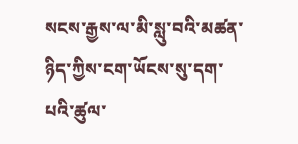སངས་རྒྱས་ལ་མི་སླུ་བའི་མཚན་ཉིད་ཀྱིས་ངག་ཡོངས་སུ་དག་པའི་ཚུལ་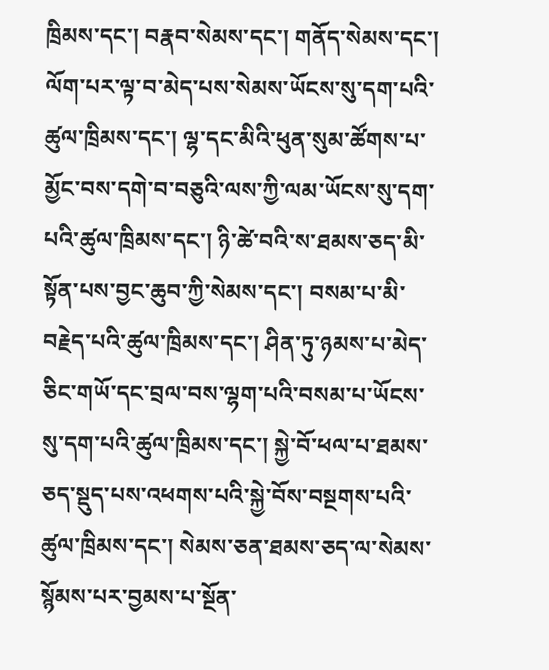ཁྲིམས་དང་། བརྣབ་སེམས་དང་། གནོད་སེམས་དང་། ལོག་པར་ལྟ་བ་མེད་པས་སེམས་ཡོངས་སུ་དག་པའི་ཚུལ་ཁྲིམས་དང་། ལྷ་དང་མིའི་ཕུན་སུམ་ཚོགས་པ་མྱོང་བས་དགེ་བ་བཅུའི་ལས་ཀྱི་ལམ་ཡོངས་སུ་དག་པའི་ཚུལ་ཁྲིམས་དང་། ཉི་ཚེ་བའི་ས་ཐམས་ཅད་མི་སྟོན་པས་བྱང་ཆུབ་ཀྱི་སེམས་དང་། བསམ་པ་མི་བརྗེད་པའི་ཚུལ་ཁྲིམས་དང་། ཤིན་ཏུ་ཉམས་པ་མེད་ཅིང་གཡོ་དང་བྲལ་བས་ལྷག་པའི་བསམ་པ་ཡོངས་སུ་དག་པའི་ཚུལ་ཁྲིམས་དང་། སྐྱེ་བོ་ཕལ་པ་ཐམས་ཅད་སྡུད་པས་འཕགས་པའི་སྐྱེ་བོས་བསྔགས་པའི་ཚུལ་ཁྲིམས་དང་། སེམས་ཅན་ཐམས་ཅད་ལ་སེམས་སྙོམས་པར་བྱམས་པ་སྔོན་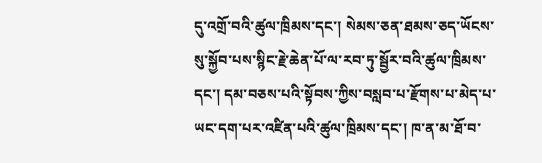དུ་འགྲོ་བའི་ཚུལ་ཁྲིམས་དང་། སེམས་ཅན་ཐམས་ཅད་ཡོངས་སུ་སྐྱོབ་པས་སྙིང་རྗེ་ཆེན་པོ་ལ་རབ་ཏུ་སྦྱོར་བའི་ཚུལ་ཁྲིམས་དང་། དམ་བཅས་པའི་སྟོབས་ཀྱིས་བསླབ་པ་རྫོགས་པ་མེད་པ་ཡང་དག་པར་འཛིན་པའི་ཚུལ་ཁྲིམས་དང་། ཁ་ན་མ་ཐོ་བ་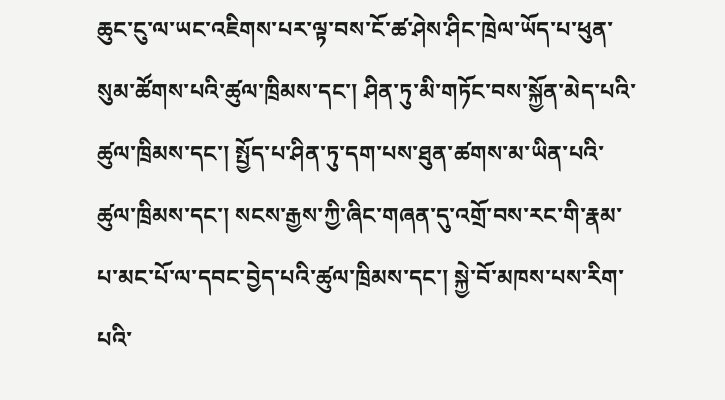ཆུང་ངུ་ལ་ཡང་འཇིགས་པར་ལྟ་བས་ངོ་ཚ་ཤེས་ཤིང་ཁྲེལ་ཡོད་པ་ཕུན་སུམ་ཚོགས་པའི་ཚུལ་ཁྲིམས་དང་། ཤིན་ཏུ་མི་གཏོང་བས་སྐྱོན་མེད་པའི་ཚུལ་ཁྲིམས་དང་། སྤྱོད་པ་ཤིན་ཏུ་དག་པས་ཐུན་ཚགས་མ་ཡིན་པའི་ཚུལ་ཁྲིམས་དང་། སངས་རྒྱས་ཀྱི་ཞིང་གཞན་དུ་འགྲོ་བས་རང་གི་རྣམ་པ་མང་པོ་ལ་དབང་བྱེད་པའི་ཚུལ་ཁྲིམས་དང་། སྐྱེ་བོ་མཁས་པས་རིག་པའི་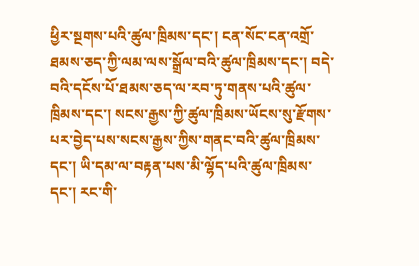ཕྱིར་སྔགས་པའི་ཚུལ་ཁྲིམས་དང་། ངན་སོང་ངན་འགྲོ་ཐམས་ཅད་ཀྱི་ལམ་ལས་སྒྲོལ་བའི་ཚུལ་ཁྲིམས་དང་། བདེ་བའི་དངོས་པོ་ཐམས་ཅད་ལ་རབ་ཏུ་གནས་པའི་ཚུལ་ཁྲིམས་དང་། སངས་རྒྱས་ཀྱི་ཚུལ་ཁྲིམས་ཡོངས་སུ་རྫོགས་པར་བྱེད་པས་སངས་རྒྱས་ཀྱིས་གནང་བའི་ཚུལ་ཁྲིམས་དང་། ཡི་དམ་ལ་བརྟན་པས་མི་ལྷོད་པའི་ཚུལ་ཁྲིམས་དང་། རང་གི་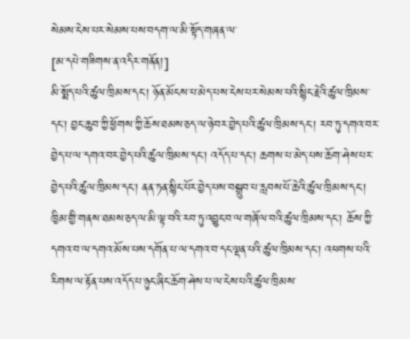སེམས་ངེས་པར་སེམས་པས་བདག་ལ་མི་སྟོད་གཞན་ལ་
[མ་དཔེ་གཟིགས་ན་འདིར་གནོན།]
མི་སྨོད་པའི་ཚུལ་ཁྲིམས་དང་། ཉོན་མོངས་པ་མེད་པས་ངེས་པར་སེམས་པའི་སྙིང་རྗེའི་ཚུལ་ཁྲིམས་དང་། བྱང་ཆུབ་ཀྱི་ཕྱོགས་ཀྱི་ཆོས་ཐམས་ཅད་ལ་ཉེ་བར་བྱེད་པའི་ཚུལ་ཁྲིམས་དང་། རབ་ཏུ་དགའ་བར་བྱེད་པ་ལ་དགའ་བར་བྱེད་པའི་ཚུལ་ཁྲིམས་དང་། འདོད་པ་དང་། ཆགས་པ་མེད་པས་ཆོག་ཤེས་པར་བྱེད་པའི་ཚུལ་ཁྲིམས་དང་། ནན་ཏན་སྙིང་པོར་བྱེད་པས་བསྒྲུབ་པ་རླབས་པོ་ཆེའི་ཚུལ་ཁྲིམས་དང་། ཁྱིམ་གྱི་གནས་ཐམས་ཅད་ལ་མི་ལྟ་བའི་རབ་ཏུ་འབྱུང་བ་ལ་གཞོལ་བའི་ཚུལ་ཁྲིམས་དང་། ཆོས་ཀྱི་དགའ་བ་ལ་དགའ་མོས་པས་དགོན་པ་ལ་དགའ་བ་དང་ལྡན་པའི་ཚུལ་ཁྲིམས་དང་། འཕགས་པའི་རིགས་ལ་རྟོན་པས་འདོད་པ་ཉུང་ཞིང་ཆོག་ཤེས་པ་ལ་ངེས་པའི་ཚུལ་ཁྲིམས་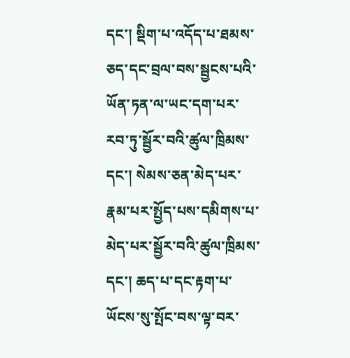དང་། སྡིག་པ་འདོད་པ་ཐམས་ཅད་དང་བྲལ་བས་སྦྱངས་པའི་ཡོན་ཏན་ལ་ཡང་དག་པར་རབ་ཏུ་སྦྱོར་བའི་ཚུལ་ཁྲིམས་དང་། སེམས་ཅན་མེད་པར་རྣམ་པར་སྤྱོད་པས་དམིགས་པ་མེད་པར་སྦྱོར་བའི་ཚུལ་ཁྲིམས་དང་། ཆད་པ་དང་རྟག་པ་ཡོངས་སུ་སྤོང་བས་ལྟ་བར་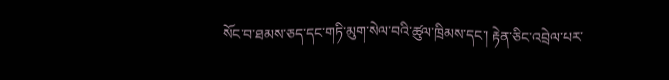སོང་བ་ཐམས་ཅད་དང་གཏི་མུག་སེལ་བའི་ཚུལ་ཁྲིམས་དང་། རྟེན་ཅིང་འབྲེལ་པར་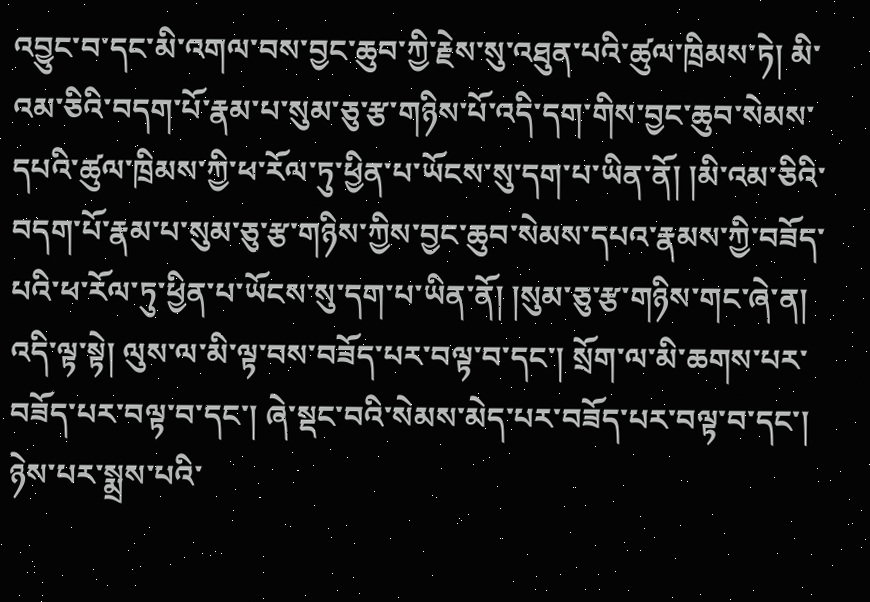འབྱུང་བ་དང་མི་འགལ་བས་བྱང་ཆུབ་ཀྱི་རྗེས་སུ་འཐུན་པའི་ཚུལ་ཁྲིམས་ཏེ། མི་འམ་ཅིའི་བདག་པོ་རྣམ་པ་སུམ་ཅུ་རྩ་གཉིས་པོ་འདི་དག་གིས་བྱང་ཆུབ་སེམས་དཔའི་ཚུལ་ཁྲིམས་ཀྱི་ཕ་རོལ་ཏུ་ཕྱིན་པ་ཡོངས་སུ་དག་པ་ཡིན་ནོ། །མི་འམ་ཅིའི་བདག་པོ་རྣམ་པ་སུམ་ཅུ་རྩ་གཉིས་ཀྱིས་བྱང་ཆུབ་སེམས་དཔའ་རྣམས་ཀྱི་བཟོད་པའི་ཕ་རོལ་ཏུ་ཕྱིན་པ་ཡོངས་སུ་དག་པ་ཡིན་ནོ། །སུམ་ཅུ་རྩ་གཉིས་གང་ཞེ་ན། འདི་ལྟ་སྟེ། ལུས་ལ་མི་ལྟ་བས་བཟོད་པར་བལྟ་བ་དང་། སྲོག་ལ་མི་ཆགས་པར་བཟོད་པར་བལྟ་བ་དང་། ཞེ་སྡང་བའི་སེམས་མེད་པར་བཟོད་པར་བལྟ་བ་དང་། ཉེས་པར་སྨྲས་པའི་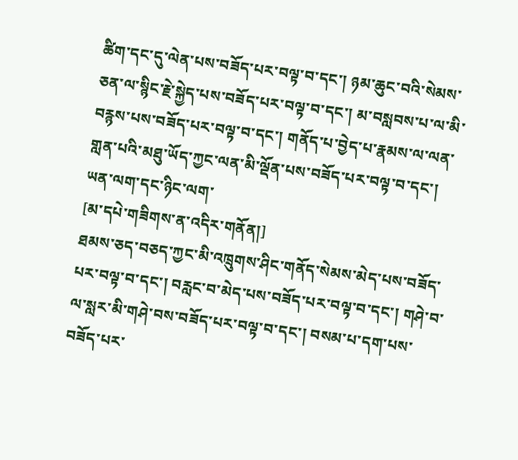ཚིག་དང་དུ་ལེན་པས་བཟོད་པར་བལྟ་བ་དང་། ཉམ་ཆུང་བའི་སེམས་ཅན་ལ་སྙིང་རྗེ་སྐྱེད་པས་བཟོད་པར་བལྟ་བ་དང་། མ་བསླབས་པ་ལ་མི་བརྙས་པས་བཟོད་པར་བལྟ་བ་དང་། གནོད་པ་བྱེད་པ་རྣམས་ལ་ལན་གླན་པའི་མཐུ་ཡོད་ཀྱང་ལན་མི་ལྡོན་པས་བཟོད་པར་བལྟ་བ་དང་། ཡན་ལག་དང་ཉིང་ལག་
[མ་དཔེ་གཟིགས་ན་འདིར་གནོན།]
ཐམས་ཅད་བཅད་ཀྱང་མི་འཁྲུགས་ཤིང་གནོད་སེམས་མེད་པས་བཟོད་པར་བལྟ་བ་དང་། བརླང་བ་མེད་པས་བཟོད་པར་བལྟ་བ་དང་། གཤེ་བ་ལ་སླར་མི་གཤེ་བས་བཟོད་པར་བལྟ་བ་དང་། བསམ་པ་དག་པས་བཟོད་པར་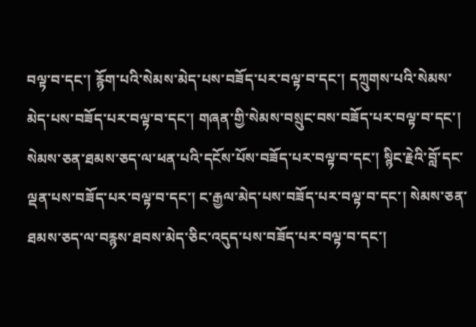བལྟ་བ་དང་། རྙོག་པའི་སེམས་མེད་པས་བཟོད་པར་བལྟ་བ་དང་། དཀྲུགས་པའི་སེམས་མེད་པས་བཟོད་པར་བལྟ་བ་དང་། གཞན་གྱི་སེམས་བསྲུང་བས་བཟོད་པར་བལྟ་བ་དང་། སེམས་ཅན་ཐམས་ཅད་ལ་ཕན་པའི་དངོས་པོས་བཟོད་པར་བལྟ་བ་དང་། སྙིང་རྗེའི་བློ་དང་ལྡན་པས་བཟོད་པར་བལྟ་བ་དང་། ང་རྒྱལ་མེད་པས་བཟོད་པར་བལྟ་བ་དང་། སེམས་ཅན་ཐམས་ཅད་ལ་བརྙས་ཐབས་མེད་ཅིང་འདུད་པས་བཟོད་པར་བལྟ་བ་དང་།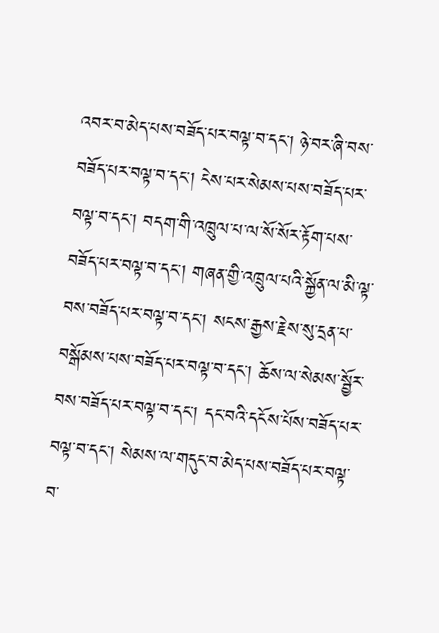འབར་བ་མེད་པས་བཟོད་པར་བལྟ་བ་དང་། ཉེ་བར་ཞི་བས་བཟོད་པར་བལྟ་བ་དང་། ངེས་པར་སེམས་པས་བཟོད་པར་བལྟ་བ་དང་། བདག་གི་འཁྲུལ་པ་ལ་སོ་སོར་རྟོག་པས་བཟོད་པར་བལྟ་བ་དང་། གཞན་གྱི་འཁྲུལ་པའི་སྐྱོན་ལ་མི་ལྟ་བས་བཟོད་པར་བལྟ་བ་དང་། སངས་རྒྱས་རྗེས་སུ་དྲན་པ་བསྒོམས་པས་བཟོད་པར་བལྟ་བ་དང་། ཆོས་ལ་སེམས་སྦྱོར་བས་བཟོད་པར་བལྟ་བ་དང་། དང་བའི་དངོས་པོས་བཟོད་པར་བལྟ་བ་དང་། སེམས་ལ་གདུང་བ་མེད་པས་བཟོད་པར་བལྟ་བ་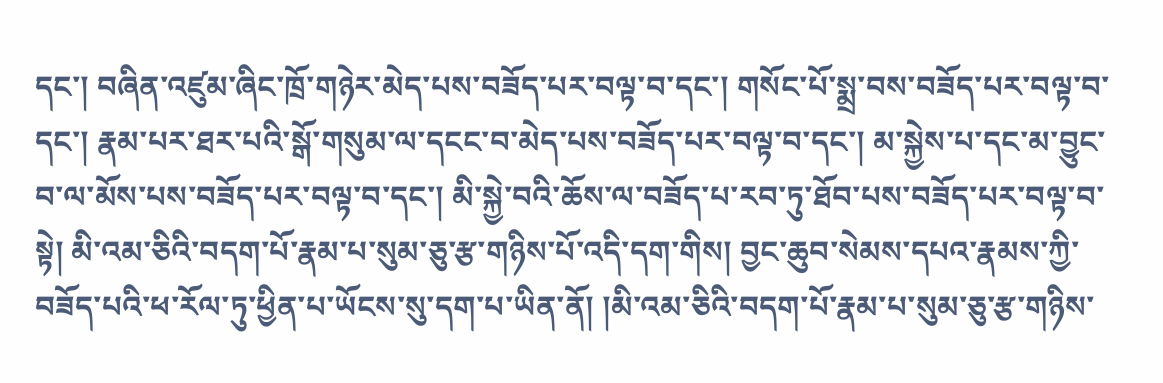དང་། བཞིན་འཛུམ་ཞིང་ཁྲོ་གཉེར་མེད་པས་བཟོད་པར་བལྟ་བ་དང་། གསོང་པོ་སྨྲ་བས་བཟོད་པར་བལྟ་བ་དང་། རྣམ་པར་ཐར་པའི་སྒོ་གསུམ་ལ་དངང་བ་མེད་པས་བཟོད་པར་བལྟ་བ་དང་། མ་སྐྱེས་པ་དང་མ་བྱུང་བ་ལ་མོས་པས་བཟོད་པར་བལྟ་བ་དང་། མི་སྐྱེ་བའི་ཆོས་ལ་བཟོད་པ་རབ་ཏུ་ཐོབ་པས་བཟོད་པར་བལྟ་བ་སྟེ། མི་འམ་ཅིའི་བདག་པོ་རྣམ་པ་སུམ་ཅུ་རྩ་གཉིས་པོ་འདི་དག་གིས། བྱང་ཆུབ་སེམས་དཔའ་རྣམས་ཀྱི་བཟོད་པའི་ཕ་རོལ་ཏུ་ཕྱིན་པ་ཡོངས་སུ་དག་པ་ཡིན་ནོ། །མི་འམ་ཅིའི་བདག་པོ་རྣམ་པ་སུམ་ཅུ་རྩ་གཉིས་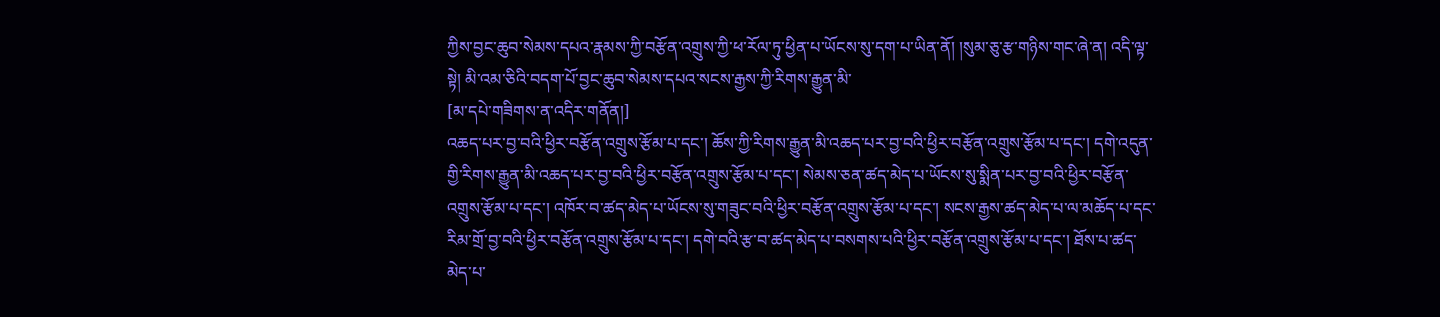ཀྱིས་བྱང་ཆུབ་སེམས་དཔའ་རྣམས་ཀྱི་བརྩོན་འགྲུས་ཀྱི་ཕ་རོལ་ཏུ་ཕྱིན་པ་ཡོངས་སུ་དག་པ་ཡིན་ནོ། །སུམ་ཅུ་རྩ་གཉིས་གང་ཞེ་ན། འདི་ལྟ་སྟེ། མི་འམ་ཅིའི་བདག་པོ་བྱང་ཆུབ་སེམས་དཔའ་སངས་རྒྱས་ཀྱི་རིགས་རྒྱུན་མི་
[མ་དཔེ་གཟིགས་ན་འདིར་གནོན།]
འཆད་པར་བྱ་བའི་ཕྱིར་བརྩོན་འགྲུས་རྩོམ་པ་དང་། ཆོས་ཀྱི་རིགས་རྒྱུན་མི་འཆད་པར་བྱ་བའི་ཕྱིར་བརྩོན་འགྲུས་རྩོམ་པ་དང་། དགེ་འདུན་གྱི་རིགས་རྒྱུན་མི་འཆད་པར་བྱ་བའི་ཕྱིར་བརྩོན་འགྲུས་རྩོམ་པ་དང་། སེམས་ཅན་ཚད་མེད་པ་ཡོངས་སུ་སྨིན་པར་བྱ་བའི་ཕྱིར་བརྩོན་འགྲུས་རྩོམ་པ་དང་། འཁོར་བ་ཚད་མེད་པ་ཡོངས་སུ་གཟུང་བའི་ཕྱིར་བརྩོན་འགྲུས་རྩོམ་པ་དང་། སངས་རྒྱས་ཚད་མེད་པ་ལ་མཆོད་པ་དང་རིམ་གྲོ་བྱ་བའི་ཕྱིར་བརྩོན་འགྲུས་རྩོམ་པ་དང་། དགེ་བའི་རྩ་བ་ཚད་མེད་པ་བསགས་པའི་ཕྱིར་བརྩོན་འགྲུས་རྩོམ་པ་དང་། ཐོས་པ་ཚད་མེད་པ་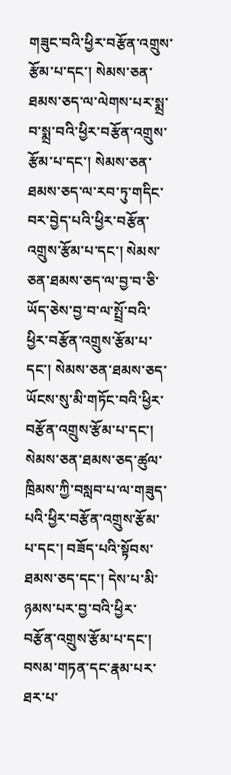གཟུང་བའི་ཕྱིར་བརྩོན་འགྲུས་རྩོམ་པ་དང་། སེམས་ཅན་ཐམས་ཅད་ལ་ལེགས་པར་སྨྲ་བ་སྨྲ་བའི་ཕྱིར་བརྩོན་འགྲུས་རྩོམ་པ་དང་། སེམས་ཅན་ཐམས་ཅད་ལ་རབ་ཏུ་གདིང་བར་བྱེད་པའི་ཕྱིར་བརྩོན་འགྲུས་རྩོམ་པ་དང་། སེམས་ཅན་ཐམས་ཅད་ལ་བྱ་བ་ཅི་ཡོད་ཅེས་བྱ་བ་ལ་སྤྲོ་བའི་ཕྱིར་བརྩོན་འགྲུས་རྩོམ་པ་དང་། སེམས་ཅན་ཐམས་ཅད་ཡོངས་སུ་མི་གཏོང་བའི་ཕྱིར་བརྩོན་འགྲུས་རྩོམ་པ་དང་། སེམས་ཅན་ཐམས་ཅད་ཚུལ་ཁྲིམས་ཀྱི་བསླབ་པ་ལ་གཟུད་པའི་ཕྱིར་བརྩོན་འགྲུས་རྩོམ་པ་དང་། བཟོད་པའི་སྟོབས་ཐམས་ཅད་དང་། དེས་པ་མི་ཉམས་པར་བྱ་བའི་ཕྱིར་བརྩོན་འགྲུས་རྩོམ་པ་དང་། བསམ་གཏན་དང་རྣམ་པར་ཐར་པ་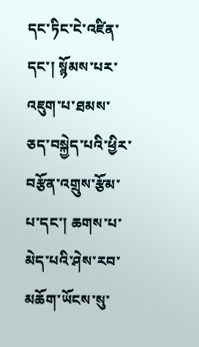དང་ཏིང་ངེ་འཛིན་དང་། སྙོམས་པར་འཇུག་པ་ཐམས་ཅད་བསྐྱེད་པའི་ཕྱིར་བརྩོན་འགྲུས་རྩོམ་པ་དང་། ཆགས་པ་མེད་པའི་ཤེས་རབ་མཆོག་ཡོངས་སུ་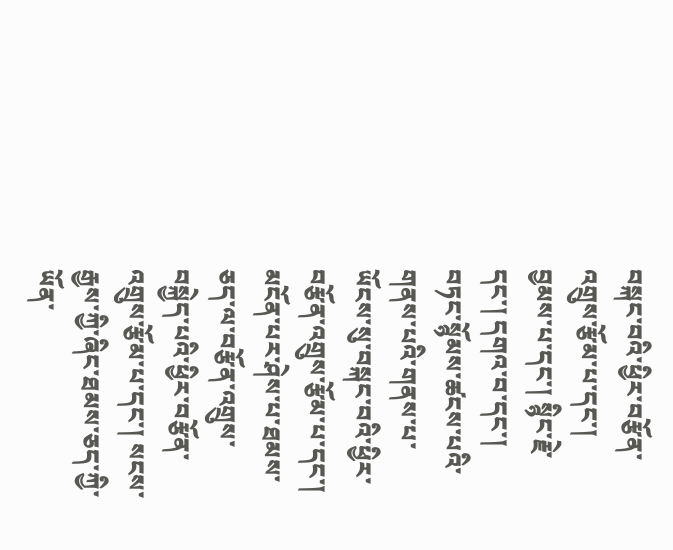བསྐང་བའི་ཕྱིར་བརྩོན་འགྲུས་རྩོམ་པ་དང་། བྱམས་པ་དང་། སྙིང་རྗེ་དང་། དགའ་བ་དང་། བཏང་སྙོམས་ཚངས་པའི་གནས་པའི་གནས་པ་ཡོངས་སུ་བསྐང་བའི་ཕྱིར་བརྩོན་འགྲུས་རྩོམ་པ་དང་། མངོན་པར་ཤེས་པ་ཐམས་ཅད་ལ་བརྩོན་འགྲུས་བསྐྱེད་པའི་ཕྱིར་བརྩོན་འགྲུས་རྩོམ་པ་དང་། སངས་རྒྱས་ཀྱི་ཞིང་ཐམས་ཅད་ཀྱི་ཡོན་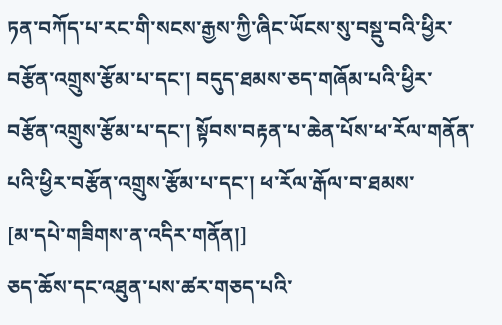ཏན་བཀོད་པ་རང་གི་སངས་རྒྱས་ཀྱི་ཞིང་ཡོངས་སུ་བསྡུ་བའི་ཕྱིར་བརྩོན་འགྲུས་རྩོམ་པ་དང་། བདུད་ཐམས་ཅད་གཞོམ་པའི་ཕྱིར་བརྩོན་འགྲུས་རྩོམ་པ་དང་། སྟོབས་བརྟན་པ་ཆེན་པོས་ཕ་རོལ་གནོན་པའི་ཕྱིར་བརྩོན་འགྲུས་རྩོམ་པ་དང་། ཕ་རོལ་རྒོལ་བ་ཐམས་
[མ་དཔེ་གཟིགས་ན་འདིར་གནོན།]
ཅད་ཆོས་དང་འཐུན་པས་ཚར་གཅད་པའི་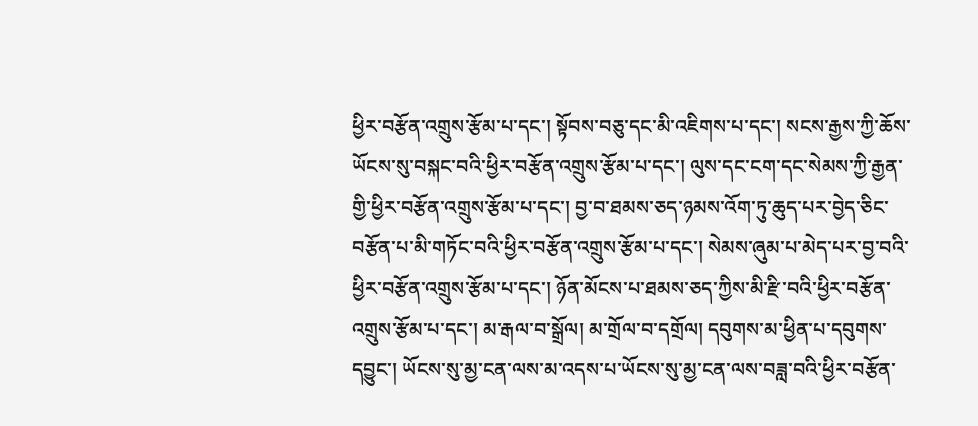ཕྱིར་བརྩོན་འགྲུས་རྩོམ་པ་དང་། སྟོབས་བཅུ་དང་མི་འཇིགས་པ་དང་། སངས་རྒྱས་ཀྱི་ཆོས་ཡོངས་སུ་བསྐང་བའི་ཕྱིར་བརྩོན་འགྲུས་རྩོམ་པ་དང་། ལུས་དང་ངག་དང་སེམས་ཀྱི་རྒྱན་གྱི་ཕྱིར་བརྩོན་འགྲུས་རྩོམ་པ་དང་། བྱ་བ་ཐམས་ཅད་ཉམས་འོག་ཏུ་ཆུད་པར་བྱེད་ཅིང་བརྩོན་པ་མི་གཏོང་བའི་ཕྱིར་བརྩོན་འགྲུས་རྩོམ་པ་དང་། སེམས་ཞུམ་པ་མེད་པར་བྱ་བའི་ཕྱིར་བརྩོན་འགྲུས་རྩོམ་པ་དང་། ཉོན་མོངས་པ་ཐམས་ཅད་ཀྱིས་མི་རྫི་བའི་ཕྱིར་བརྩོན་འགྲུས་རྩོམ་པ་དང་། མ་རྒལ་བ་སྒྲོལ། མ་གྲོལ་བ་དགྲོལ། དབུགས་མ་ཕྱིན་པ་དབུགས་དབྱུང་། ཡོངས་སུ་མྱ་ངན་ལས་མ་འདས་པ་ཡོངས་སུ་མྱ་ངན་ལས་བཟླ་བའི་ཕྱིར་བརྩོན་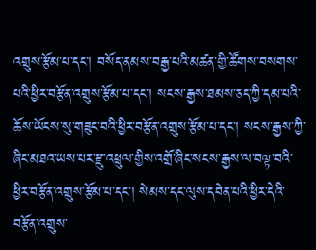འགྲུས་རྩོམ་པ་དང་། བསོད་ནམས་བརྒྱ་པའི་མཚན་གྱི་ཚོགས་བསགས་པའི་ཕྱིར་བརྩོན་འགྲུས་རྩོམ་པ་དང་། སངས་རྒྱས་ཐམས་ཅད་ཀྱི་དམ་པའི་ཆོས་ཡོངས་སུ་གཟུང་བའི་ཕྱིར་བརྩོན་འགྲུས་རྩོམ་པ་དང་། སངས་རྒྱས་ཀྱི་ཞིང་མཐའ་ཡས་པར་རྫུ་འཕྲུལ་གྱིས་འགྲོ་ཞིང་སངས་རྒྱས་ལ་བལྟ་བའི་ཕྱིར་བརྩོན་འགྲུས་རྩོམ་པ་དང་། སེམས་དང་ལུས་དབེན་པའི་ཕྱིར་དེའི་བརྩོན་འགྲུས་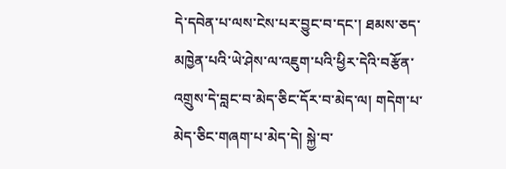དེ་དབེན་པ་ལས་ངེས་པར་བྱུང་བ་དང་། ཐམས་ཅད་མཁྱེན་པའི་ཡེ་ཤེས་ལ་འཇུག་པའི་ཕྱིར་དེའི་བརྩོན་འགྲུས་དེ་བླང་བ་མེད་ཅིང་དོར་བ་མེད་ལ། གདེག་པ་མེད་ཅིང་གཞག་པ་མེད་དེ། སྐྱེ་བ་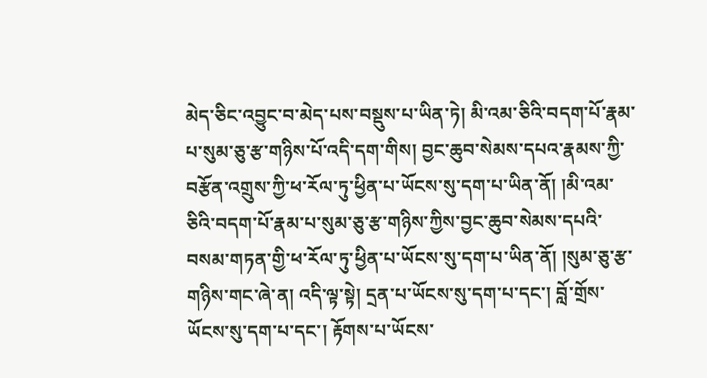མེད་ཅིང་འབྱུང་བ་མེད་པས་བསྡུས་པ་ཡིན་ཏེ། མི་འམ་ཅིའི་བདག་པོ་རྣམ་པ་སུམ་ཅུ་རྩ་གཉིས་པོ་འདི་དག་གིས། བྱང་ཆུབ་སེམས་དཔའ་རྣམས་ཀྱི་བརྩོན་འགྲུས་ཀྱི་ཕ་རོལ་ཏུ་ཕྱིན་པ་ཡོངས་སུ་དག་པ་ཡིན་ནོ། །མི་འམ་ཅིའི་བདག་པོ་རྣམ་པ་སུམ་ཅུ་རྩ་གཉིས་ཀྱིས་བྱང་ཆུབ་སེམས་དཔའི་བསམ་གཏན་གྱི་ཕ་རོལ་ཏུ་ཕྱིན་པ་ཡོངས་སུ་དག་པ་ཡིན་ནོ། །སུམ་ཅུ་རྩ་གཉིས་གང་ཞེ་ན། འདི་ལྟ་སྟེ། དྲན་པ་ཡོངས་སུ་དག་པ་དང་། བློ་གྲོས་ཡོངས་སུ་དག་པ་དང་། རྟོགས་པ་ཡོངས་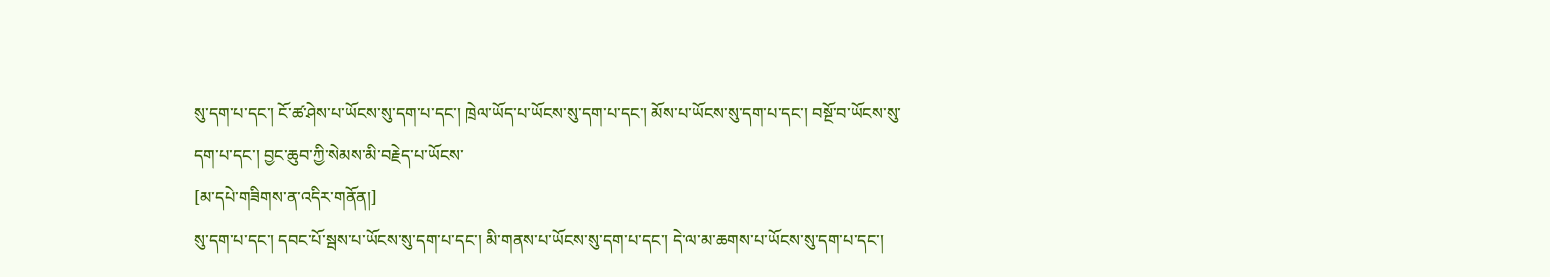སུ་དག་པ་དང་། ངོ་ཚ་ཤེས་པ་ཡོངས་སུ་དག་པ་དང་། ཁྲེལ་ཡོད་པ་ཡོངས་སུ་དག་པ་དང་། མོས་པ་ཡོངས་སུ་དག་པ་དང་། བསྔོ་བ་ཡོངས་སུ་དག་པ་དང་། བྱང་ཆུབ་ཀྱི་སེམས་མི་བརྗེད་པ་ཡོངས་
[མ་དཔེ་གཟིགས་ན་འདིར་གནོན།]
སུ་དག་པ་དང་། དབང་པོ་སྦས་པ་ཡོངས་སུ་དག་པ་དང་། མི་གནས་པ་ཡོངས་སུ་དག་པ་དང་། དེ་ལ་མ་ཆགས་པ་ཡོངས་སུ་དག་པ་དང་།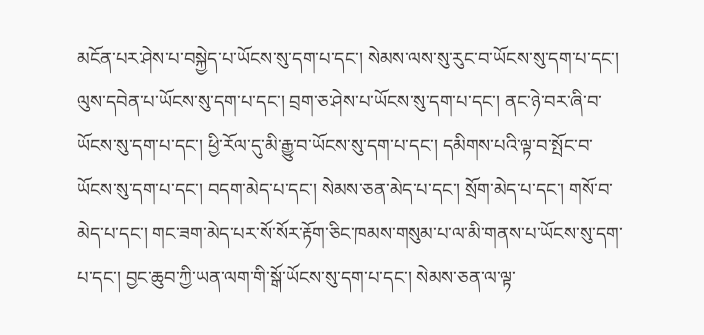མངོན་པར་ཤེས་པ་བསྐྱེད་པ་ཡོངས་སུ་དག་པ་དང་། སེམས་ལས་སུ་རུང་བ་ཡོངས་སུ་དག་པ་དང་། ལུས་དབེན་པ་ཡོངས་སུ་དག་པ་དང་། བྲག་ཅ་ཤེས་པ་ཡོངས་སུ་དག་པ་དང་། ནང་ཉེ་བར་ཞི་བ་ཡོངས་སུ་དག་པ་དང་། ཕྱི་རོལ་དུ་མི་རྒྱུ་བ་ཡོངས་སུ་དག་པ་དང་། དམིགས་པའི་ལྟ་བ་སྤོང་བ་ཡོངས་སུ་དག་པ་དང་། བདག་མེད་པ་དང་། སེམས་ཅན་མེད་པ་དང་། སྲོག་མེད་པ་དང་། གསོ་བ་མེད་པ་དང་། གང་ཟག་མེད་པར་སོ་སོར་རྟོག་ཅིང་ཁམས་གསུམ་པ་ལ་མི་གནས་པ་ཡོངས་སུ་དག་པ་དང་། བྱང་ཆུབ་ཀྱི་ཡན་ལག་གི་སྒོ་ཡོངས་སུ་དག་པ་དང་། སེམས་ཅན་ལ་ལྟ་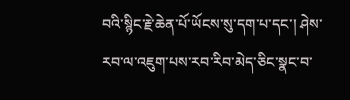བའི་སྙིང་རྗེ་ཆེན་པོ་ཡོངས་སུ་དག་པ་དང་། ཤེས་རབ་ལ་འཇུག་པས་རབ་རིབ་མེད་ཅིང་སྣང་བ་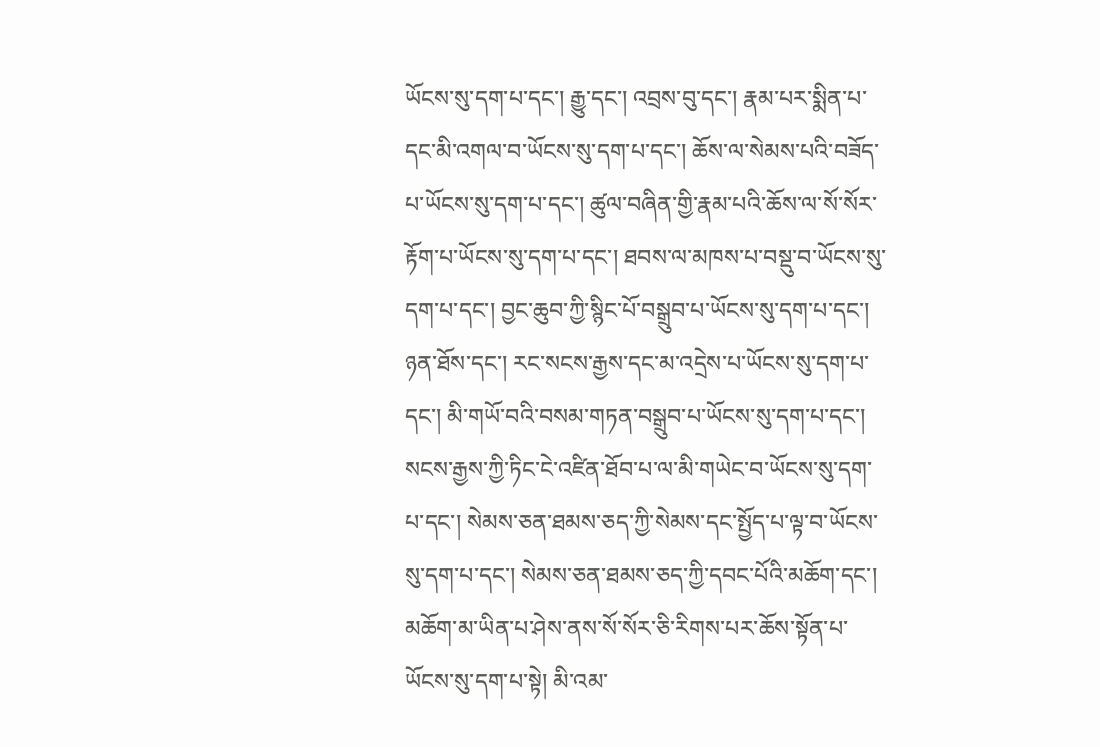ཡོངས་སུ་དག་པ་དང་། རྒྱུ་དང་། འབྲས་བུ་དང་། རྣམ་པར་སྨིན་པ་དང་མི་འགལ་བ་ཡོངས་སུ་དག་པ་དང་། ཆོས་ལ་སེམས་པའི་བཟོད་པ་ཡོངས་སུ་དག་པ་དང་། ཚུལ་བཞིན་གྱི་རྣམ་པའི་ཆོས་ལ་སོ་སོར་རྟོག་པ་ཡོངས་སུ་དག་པ་དང་། ཐབས་ལ་མཁས་པ་བསྡུ་བ་ཡོངས་སུ་དག་པ་དང་། བྱང་ཆུབ་ཀྱི་སྙིང་པོ་བསྒྲུབ་པ་ཡོངས་སུ་དག་པ་དང་། ཉན་ཐོས་དང་། རང་སངས་རྒྱས་དང་མ་འདྲེས་པ་ཡོངས་སུ་དག་པ་དང་། མི་གཡོ་བའི་བསམ་གཏན་བསྒྲུབ་པ་ཡོངས་སུ་དག་པ་དང་། སངས་རྒྱས་ཀྱི་ཏིང་ངེ་འཛིན་ཐོབ་པ་ལ་མི་གཡེང་བ་ཡོངས་སུ་དག་པ་དང་། སེམས་ཅན་ཐམས་ཅད་ཀྱི་སེམས་དང་སྤྱོད་པ་ལྟ་བ་ཡོངས་སུ་དག་པ་དང་། སེམས་ཅན་ཐམས་ཅད་ཀྱི་དབང་པོའི་མཆོག་དང་། མཆོག་མ་ཡིན་པ་ཤེས་ནས་སོ་སོར་ཅི་རིགས་པར་ཆོས་སྟོན་པ་ཡོངས་སུ་དག་པ་སྟེ། མི་འམ་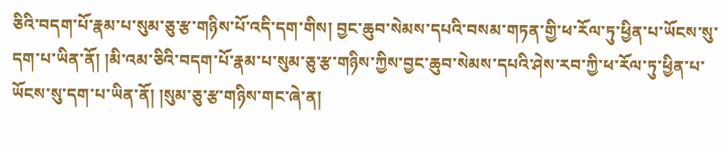ཅིའི་བདག་པོ་རྣམ་པ་སུམ་ཅུ་རྩ་གཉིས་པོ་འདི་དག་གིས། བྱང་ཆུབ་སེམས་དཔའི་བསམ་གཏན་གྱི་ཕ་རོལ་ཏུ་ཕྱིན་པ་ཡོངས་སུ་དག་པ་ཡིན་ནོ། །མི་འམ་ཅིའི་བདག་པོ་རྣམ་པ་སུམ་ཅུ་རྩ་གཉིས་ཀྱིས་བྱང་ཆུབ་སེམས་དཔའི་ཤེས་རབ་ཀྱི་ཕ་རོལ་ཏུ་ཕྱིན་པ་ཡོངས་སུ་དག་པ་ཡིན་ནོ། །སུམ་ཅུ་རྩ་གཉིས་གང་ཞེ་ན།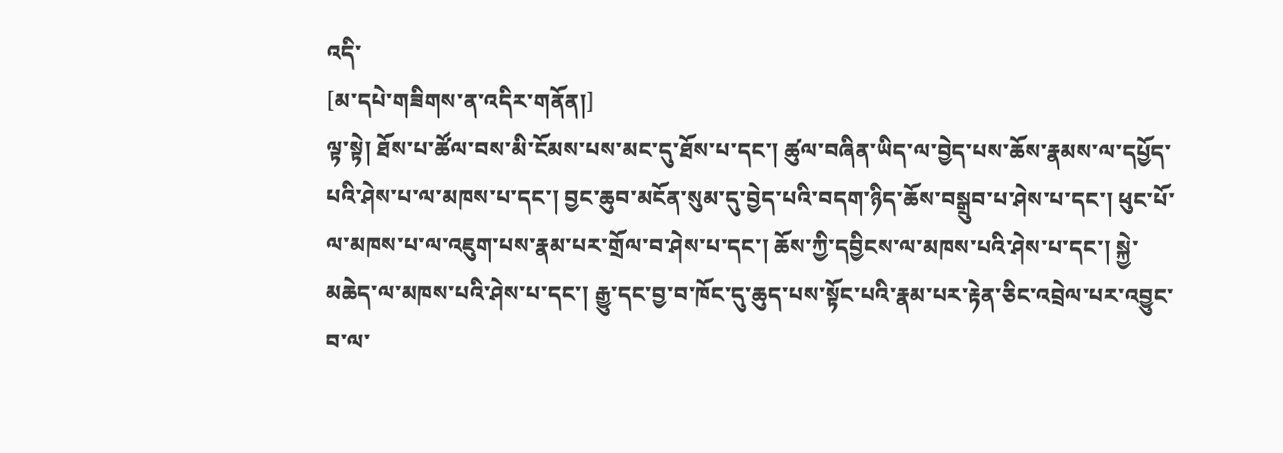འདི་
[མ་དཔེ་གཟིགས་ན་འདིར་གནོན།]
ལྟ་སྟེ། ཐོས་པ་ཚོལ་བས་མི་ངོམས་པས་མང་དུ་ཐོས་པ་དང་། ཚུལ་བཞིན་ཡིད་ལ་བྱེད་པས་ཆོས་རྣམས་ལ་དཔྱོད་པའི་ཤེས་པ་ལ་མཁས་པ་དང་། བྱང་ཆུབ་མངོན་སུམ་དུ་བྱེད་པའི་བདག་ཉིད་ཆོས་བསྒྲུབ་པ་ཤེས་པ་དང་། ཕུང་པོ་ལ་མཁས་པ་ལ་འཇུག་པས་རྣམ་པར་གྲོལ་བ་ཤེས་པ་དང་། ཆོས་ཀྱི་དབྱིངས་ལ་མཁས་པའི་ཤེས་པ་དང་། སྐྱེ་མཆེད་ལ་མཁས་པའི་ཤེས་པ་དང་། རྒྱུ་དང་བྱ་བ་ཁོང་དུ་ཆུད་པས་སྟོང་པའི་རྣམ་པར་རྟེན་ཅིང་འབྲེལ་པར་འབྱུང་བ་ལ་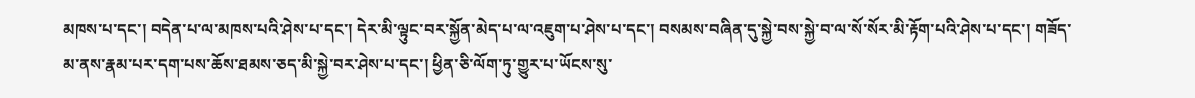མཁས་པ་དང་། བདེན་པ་ལ་མཁས་པའི་ཤེས་པ་དང་། དེར་མི་ལྟུང་བར་སྐྱོན་མེད་པ་ལ་འཇུག་པ་ཤེས་པ་དང་། བསམས་བཞིན་དུ་སྐྱེ་བས་སྐྱེ་བ་ལ་སོ་སོར་མི་རྟོག་པའི་ཤེས་པ་དང་། གཟོད་མ་ནས་རྣམ་པར་དག་པས་ཆོས་ཐམས་ཅད་མི་སྐྱེ་བར་ཤེས་པ་དང་། ཕྱིན་ཅི་ལོག་ཏུ་གྱུར་པ་ཡོངས་སུ་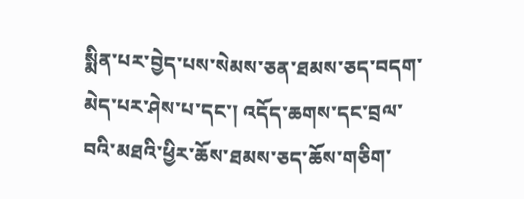སྨིན་པར་བྱེད་པས་སེམས་ཅན་ཐམས་ཅད་བདག་མེད་པར་ཤེས་པ་དང་། འདོད་ཆགས་དང་བྲལ་བའི་མཐའི་ཕྱིར་ཆོས་ཐམས་ཅད་ཆོས་གཅིག་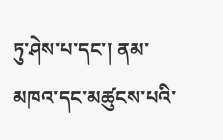ཏུ་ཤེས་པ་དང་། ནམ་མཁའ་དང་མཚུངས་པའི་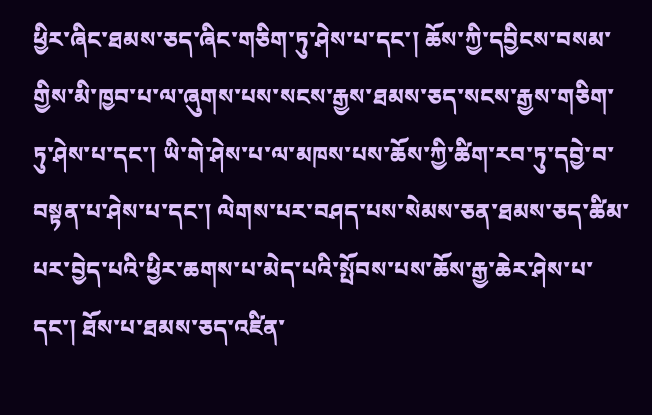ཕྱིར་ཞིང་ཐམས་ཅད་ཞིང་གཅིག་ཏུ་ཤེས་པ་དང་། ཆོས་ཀྱི་དབྱིངས་བསམ་གྱིས་མི་ཁྱབ་པ་ལ་ཞུགས་པས་སངས་རྒྱས་ཐམས་ཅད་སངས་རྒྱས་གཅིག་ཏུ་ཤེས་པ་དང་། ཡི་གེ་ཤེས་པ་ལ་མཁས་པས་ཆོས་ཀྱི་ཚིག་རབ་ཏུ་དབྱེ་བ་བསྟན་པ་ཤེས་པ་དང་། ལེགས་པར་བཤད་པས་སེམས་ཅན་ཐམས་ཅད་ཚིམ་པར་བྱེད་པའི་ཕྱིར་ཆགས་པ་མེད་པའི་སྤོབས་པས་ཆོས་རྒྱ་ཆེར་ཤེས་པ་དང་། ཐོས་པ་ཐམས་ཅད་འཛིན་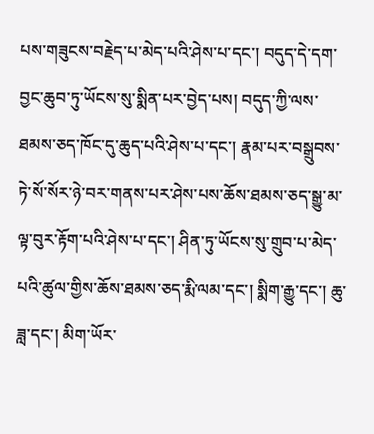པས་གཟུངས་བརྗེད་པ་མེད་པའི་ཤེས་པ་དང་། བདུད་དེ་དག་བྱང་ཆུབ་ཏུ་ཡོངས་སུ་སྨིན་པར་བྱེད་པས། བདུད་ཀྱི་ལས་ཐམས་ཅད་ཁོང་དུ་ཆུད་པའི་ཤེས་པ་དང་། རྣམ་པར་བསྒྲུབས་ཏེ་སོ་སོར་ཉེ་བར་གནས་པར་ཤེས་པས་ཆོས་ཐམས་ཅད་སྒྱུ་མ་ལྟ་བུར་རྟོག་པའི་ཤེས་པ་དང་། ཤིན་ཏུ་ཡོངས་སུ་གྲུབ་པ་མེད་པའི་ཚུལ་གྱིས་ཆོས་ཐམས་ཅད་རྨི་ལམ་དང་། སྨིག་རྒྱུ་དང་། ཆུ་ཟླ་དང་། མིག་ཡོར་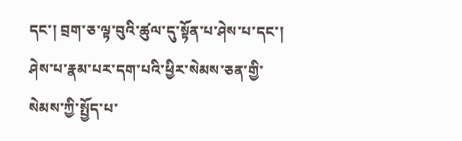དང་། བྲག་ཅ་ལྟ་བུའི་ཚུལ་དུ་སྟོན་པ་ཤེས་པ་དང་། ཤེས་པ་རྣམ་པར་དག་པའི་ཕྱིར་སེམས་ཅན་གྱི་སེམས་ཀྱི་སྤྱོད་པ་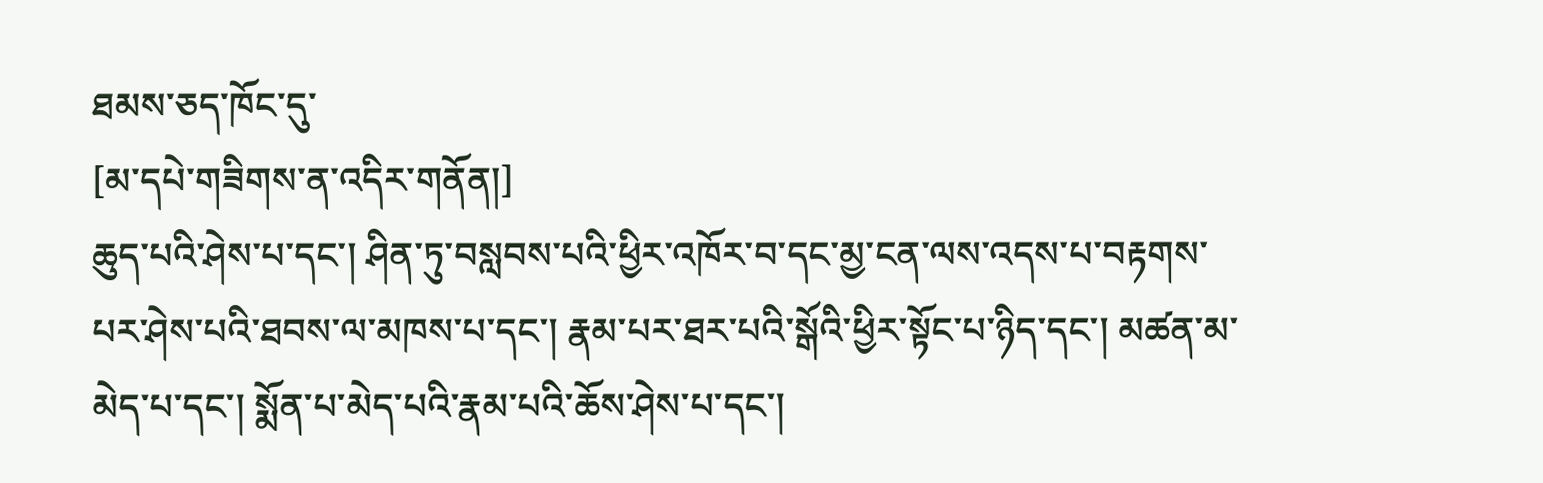ཐམས་ཅད་ཁོང་དུ་
[མ་དཔེ་གཟིགས་ན་འདིར་གནོན།]
ཆུད་པའི་ཤེས་པ་དང་། ཤིན་ཏུ་བསླབས་པའི་ཕྱིར་འཁོར་བ་དང་མྱ་ངན་ལས་འདས་པ་བརྟགས་པར་ཤེས་པའི་ཐབས་ལ་མཁས་པ་དང་། རྣམ་པར་ཐར་པའི་སྒོའི་ཕྱིར་སྟོང་པ་ཉིད་དང་། མཚན་མ་མེད་པ་དང་། སྨོན་པ་མེད་པའི་རྣམ་པའི་ཆོས་ཤེས་པ་དང་།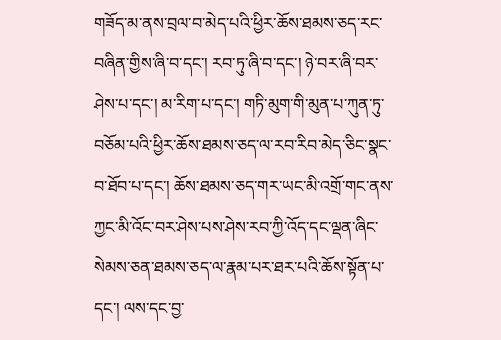གཟོད་མ་ནས་བྲལ་བ་མེད་པའི་ཕྱིར་ཆོས་ཐམས་ཅད་རང་བཞིན་གྱིས་ཞི་བ་དང་། རབ་ཏུ་ཞི་བ་དང་། ཉེ་བར་ཞི་བར་ཤེས་པ་དང་། མ་རིག་པ་དང་། གཏི་མུག་གི་མུན་པ་ཀུན་ཏུ་བཅོམ་པའི་ཕྱིར་ཆོས་ཐམས་ཅད་ལ་རབ་རིབ་མེད་ཅིང་སྣང་བ་ཐོབ་པ་དང་། ཆོས་ཐམས་ཅད་གར་ཡང་མི་འགྲོ་གང་ནས་ཀྱང་མི་འོང་བར་ཤེས་པས་ཤེས་རབ་ཀྱི་འོད་དང་ལྡན་ཞིང་སེམས་ཅན་ཐམས་ཅད་ལ་རྣམ་པར་ཐར་པའི་ཆོས་སྟོན་པ་དང་། ལས་དང་བྱ་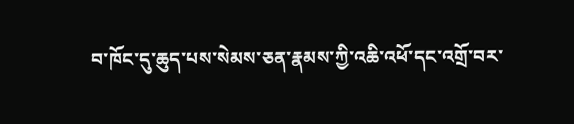བ་ཁོང་དུ་ཆུད་པས་སེམས་ཅན་རྣམས་ཀྱི་འཆི་འཕོ་དང་འགྲོ་བར་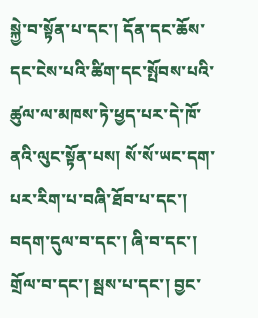སྐྱེ་བ་སྟོན་པ་དང་། དོན་དང་ཆོས་དང་ངེས་པའི་ཚིག་དང་སྤོབས་པའི་ཚུལ་ལ་མཁས་ཏེ་ཕྱད་པར་དེ་ཁོ་ནའི་ལུང་སྟོན་པས། སོ་སོ་ཡང་དག་པར་རིག་པ་བཞི་ཐོབ་པ་དང་། བདག་དུལ་བ་དང་། ཞི་བ་དང་། གྲོལ་བ་དང་། སྦས་པ་དང་། བྱང་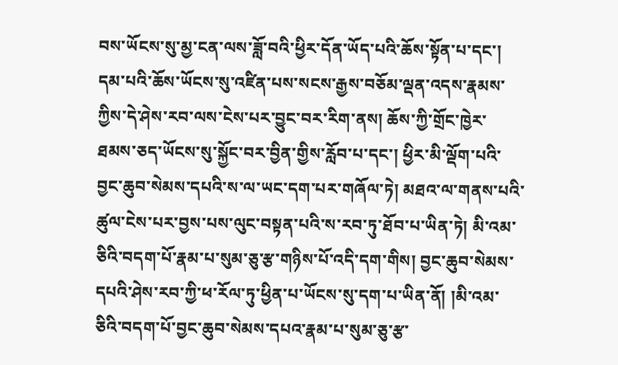བས་ཡོངས་སུ་མྱ་ངན་ལས་ཟློ་བའི་ཕྱིར་དོན་ཡོད་པའི་ཆོས་སྟོན་པ་དང་། དམ་པའི་ཆོས་ཡོངས་སུ་འཛིན་པས་སངས་རྒྱས་བཅོམ་ལྡན་འདས་རྣམས་ཀྱིས་དེ་ཤེས་རབ་ལས་ངེས་པར་བྱུང་བར་རིག་ནས། ཆོས་ཀྱི་གྲོང་ཁྱེར་ཐམས་ཅད་ཡོངས་སུ་སྐྱོང་བར་བྱིན་གྱིས་རློབ་པ་དང་། ཕྱིར་མི་ལྡོག་པའི་བྱང་ཆུབ་སེམས་དཔའི་ས་ལ་ཡང་དག་པར་གཞོལ་ཏེ། མཐའ་ལ་གནས་པའི་ཚུལ་ངེས་པར་བྱས་པས་ལུང་བསྟན་པའི་ས་རབ་ཏུ་ཐོབ་པ་ཡིན་ཏེ། མི་འམ་ཅིའི་བདག་པོ་རྣམ་པ་སུམ་ཅུ་རྩ་གཉིས་པོ་འདི་དག་གིས། བྱང་ཆུབ་སེམས་དཔའི་ཤེས་རབ་ཀྱི་ཕ་རོལ་ཏུ་ཕྱིན་པ་ཡོངས་སུ་དག་པ་ཡིན་ནོ། །མི་འམ་ཅིའི་བདག་པོ་བྱང་ཆུབ་སེམས་དཔའ་རྣམ་པ་སུམ་ཅུ་རྩ་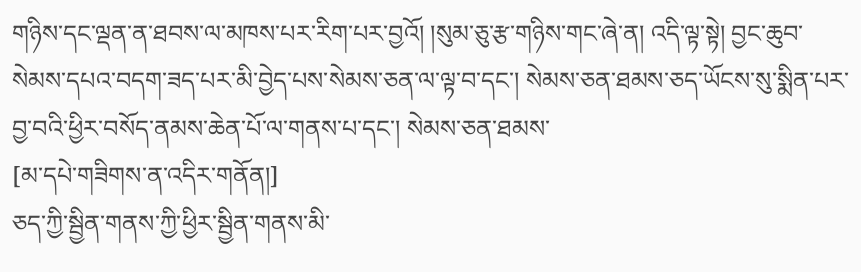གཉིས་དང་ལྡན་ན་ཐབས་ལ་མཁས་པར་རིག་པར་བྱའོ། །སུམ་ཅུ་རྩ་གཉིས་གང་ཞེ་ན། འདི་ལྟ་སྟེ། བྱང་ཆུབ་སེམས་དཔའ་བདག་ཟད་པར་མི་བྱེད་པས་སེམས་ཅན་ལ་ལྟ་བ་དང་། སེམས་ཅན་ཐམས་ཅད་ཡོངས་སུ་སྨིན་པར་བྱ་བའི་ཕྱིར་བསོད་ནམས་ཆེན་པོ་ལ་གནས་པ་དང་། སེམས་ཅན་ཐམས་
[མ་དཔེ་གཟིགས་ན་འདིར་གནོན།]
ཅད་ཀྱི་སྦྱིན་གནས་ཀྱི་ཕྱིར་སྦྱིན་གནས་མི་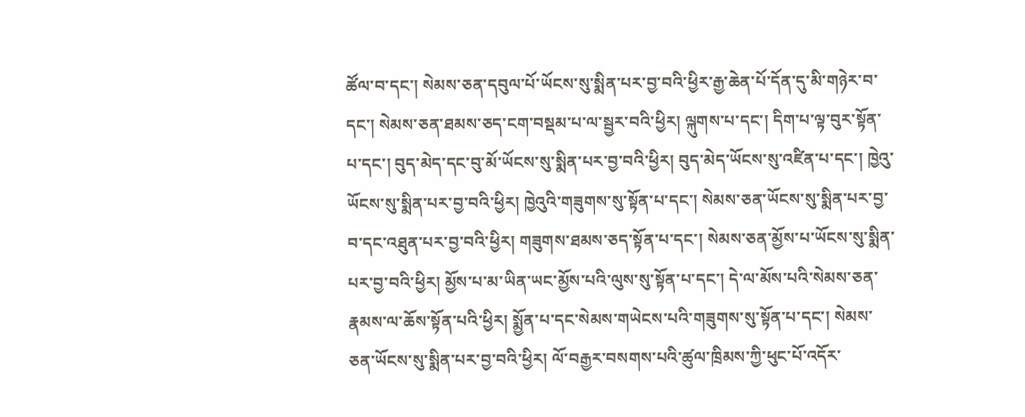ཚོལ་བ་དང་། སེམས་ཅན་དབུལ་པོ་ཡོངས་སུ་སྨིན་པར་བྱ་བའི་ཕྱིར་རྒྱ་ཆེན་པོ་དོན་དུ་མི་གཉེར་བ་དང་། སེམས་ཅན་ཐམས་ཅད་ངག་བསྡམ་པ་ལ་སྦྱར་བའི་ཕྱིར། ལྐུགས་པ་དང་། དིག་པ་ལྟ་བུར་སྟོན་པ་དང་། བུད་མེད་དང་བུ་མོ་ཡོངས་སུ་སྨིན་པར་བྱ་བའི་ཕྱིར། བུད་མེད་ཡོངས་སུ་འཛིན་པ་དང་། ཁྱེའུ་ཡོངས་སུ་སྨིན་པར་བྱ་བའི་ཕྱིར། ཁྱེའུའི་གཟུགས་སུ་སྟོན་པ་དང་། སེམས་ཅན་ཡོངས་སུ་སྨིན་པར་བྱ་བ་དང་འཐུན་པར་བྱ་བའི་ཕྱིར། གཟུགས་ཐམས་ཅད་སྟོན་པ་དང་། སེམས་ཅན་མྱོས་པ་ཡོངས་སུ་སྨིན་པར་བྱ་བའི་ཕྱིར། མྱོས་པ་མ་ཡིན་ཡང་མྱོས་པའི་ལུས་སུ་སྟོན་པ་དང་། དེ་ལ་མོས་པའི་སེམས་ཅན་རྣམས་ལ་ཆོས་སྟོན་པའི་ཕྱིར། སྨྱོན་པ་དང་སེམས་གཡེངས་པའི་གཟུགས་སུ་སྟོན་པ་དང་། སེམས་ཅན་ཡོངས་སུ་སྨིན་པར་བྱ་བའི་ཕྱིར། ལོ་བརྒྱར་བསགས་པའི་ཚུལ་ཁྲིམས་ཀྱི་ཕུང་པོ་འདོར་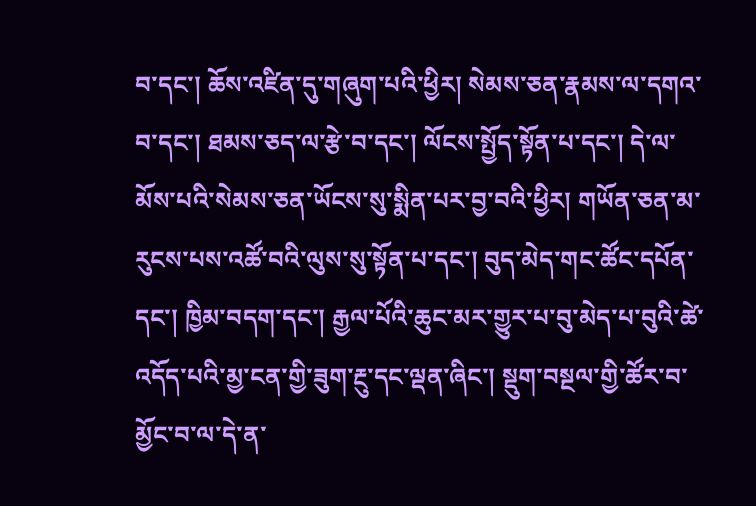བ་དང་། ཆོས་འཛིན་དུ་གཞུག་པའི་ཕྱིར། སེམས་ཅན་རྣམས་ལ་དགའ་བ་དང་། ཐམས་ཅད་ལ་རྩེ་བ་དང་། ལོངས་སྤྱོད་སྟོན་པ་དང་། དེ་ལ་མོས་པའི་སེམས་ཅན་ཡོངས་སུ་སྨིན་པར་བྱ་བའི་ཕྱིར། གཡོན་ཅན་མ་རུངས་པས་འཚོ་བའི་ལུས་སུ་སྟོན་པ་དང་། བུད་མེད་གང་ཚོང་དཔོན་དང་། ཁྱིམ་བདག་དང་། རྒྱལ་པོའི་ཆུང་མར་གྱུར་པ་བུ་མེད་པ་བུའི་ཚེ་འདོད་པའི་མྱ་ངན་གྱི་ཟུག་རྔུ་དང་ལྡན་ཞིང་། སྡུག་བསྔལ་གྱི་ཚོར་བ་མྱོང་བ་ལ་དེ་ན་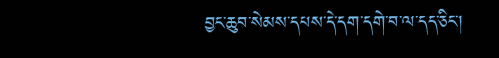བྱང་ཆུབ་སེམས་དཔས་དེ་དག་དགེ་བ་ལ་དད་ཅིང་།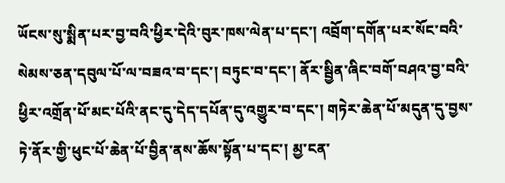ཡོངས་སུ་སྨིན་པར་བྱ་བའི་ཕྱིར་དེའི་བུར་ཁས་ལེན་པ་དང་། འབྲོག་དགོན་པར་སོང་བའི་སེམས་ཅན་དབུལ་པོ་ལ་བཟའ་བ་དང་། བཏུང་བ་དང་། ནོར་སྦྱིན་ཞིང་བགོ་བཤའ་བྱ་བའི་ཕྱིར་འགྲོན་པོ་མང་པོའི་ནང་དུ་དེད་དཔོན་དུ་འགྱུར་བ་དང་། གཏེར་ཆེན་པོ་མདུན་དུ་བྱས་ཏེ་ནོར་གྱི་ཕུང་པོ་ཆེན་པོ་བྱིན་ནས་ཆོས་སྟོན་པ་དང་། མྱ་ངན་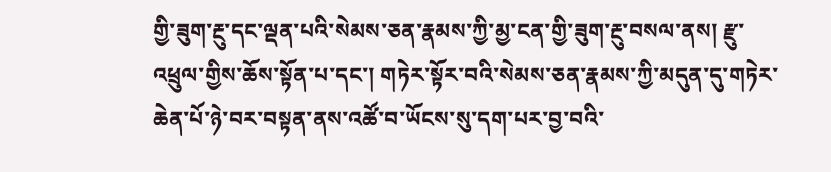གྱི་ཟུག་རྔུ་དང་ལྡན་པའི་སེམས་ཅན་རྣམས་ཀྱི་མྱ་ངན་གྱི་ཟུག་རྔུ་བསལ་ནས། རྫུ་འཕྲུལ་གྱིས་ཆོས་སྟོན་པ་དང་། གཏེར་སྟོར་བའི་སེམས་ཅན་རྣམས་ཀྱི་མདུན་དུ་གཏེར་ཆེན་པོ་ཉེ་བར་བསྟན་ནས་འཚོ་བ་ཡོངས་སུ་དག་པར་བྱ་བའི་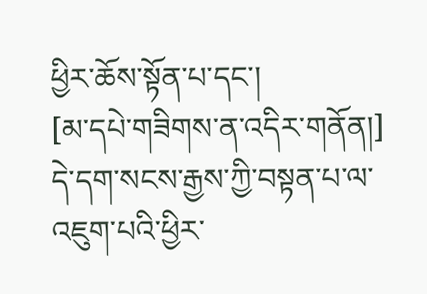ཕྱིར་ཆོས་སྟོན་པ་དང་།
[མ་དཔེ་གཟིགས་ན་འདིར་གནོན།]
དེ་དག་སངས་རྒྱས་ཀྱི་བསྟན་པ་ལ་འཇུག་པའི་ཕྱིར་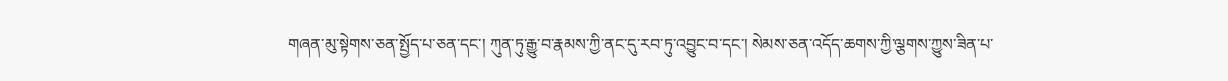གཞན་མུ་སྟེགས་ཅན་སྤྱོད་པ་ཅན་དང་། ཀུན་ཏུ་རྒྱུ་བ་རྣམས་ཀྱི་ནང་དུ་རབ་ཏུ་འབྱུང་བ་དང་། སེམས་ཅན་འདོད་ཆགས་ཀྱི་ལྕགས་ཀྱུས་ཟིན་པ་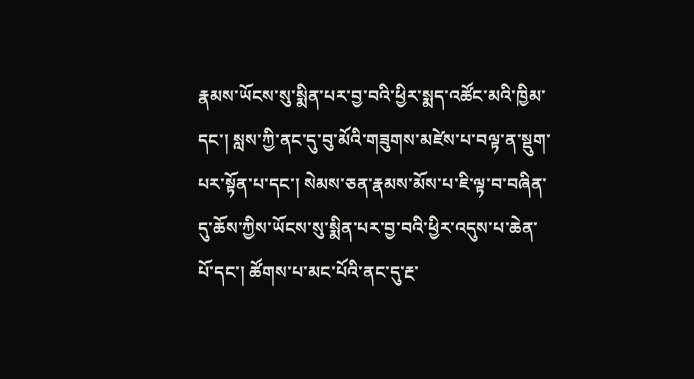རྣམས་ཡོངས་སུ་སྨིན་པར་བྱ་བའི་ཕྱིར་སྨད་འཚོང་མའི་ཁྱིམ་དང་། སླས་ཀྱི་ནང་དུ་བུ་མོའི་གཟུགས་མཛེས་པ་བལྟ་ན་སྡུག་པར་སྟོན་པ་དང་། སེམས་ཅན་རྣམས་མོས་པ་ཇི་ལྟ་བ་བཞིན་དུ་ཆོས་ཀྱིས་ཡོངས་སུ་སྨིན་པར་བྱ་བའི་ཕྱིར་འདུས་པ་ཆེན་པོ་དང་། ཚོགས་པ་མང་པོའི་ནང་དུ་རྔ་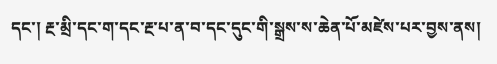དང་། རྔ་མྲི་དང་ག་དང་རྔ་པ་ན་བ་དང་དུང་གི་སྒྲས་ས་ཆེན་པོ་མཛེས་པར་བྱས་ནས།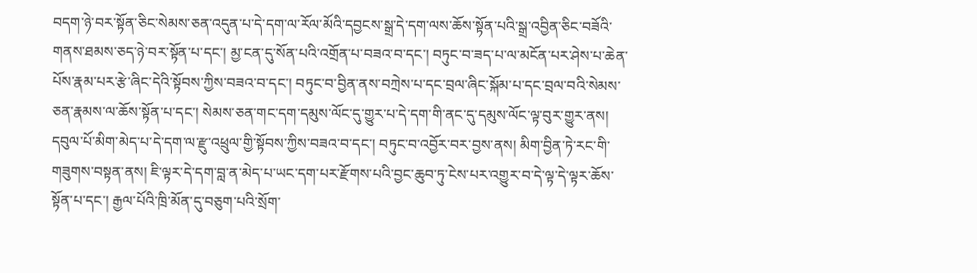བདག་ཉེ་བར་སྟོན་ཅིང་སེམས་ཅན་འདུན་པ་དེ་དག་ལ་རོལ་མོའི་དབྱངས་སྒྲ་དེ་དག་ལས་ཆོས་སྟོན་པའི་སྒྲ་འབྱིན་ཅིང་བཟོའི་གནས་ཐམས་ཅད་ཉེ་བར་སྟོན་པ་དང་། མྱ་ངན་དུ་སོན་པའི་འགྲོན་པ་བཟའ་བ་དང་། བཏུང་བ་ཟད་པ་ལ་མངོན་པར་ཤེས་པ་ཆེན་པོས་རྣམ་པར་རྩེ་ཞིང་དེའི་སྟོབས་ཀྱིས་བཟའ་བ་དང་། བཏུང་བ་བྱིན་ནས་བཀྲེས་པ་དང་བྲལ་ཞིང་སྐོམ་པ་དང་བྲལ་བའི་སེམས་ཅན་རྣམས་ལ་ཆོས་སྟོན་པ་དང་། སེམས་ཅན་གང་དག་དམུས་ལོང་དུ་གྱུར་པ་དེ་དག་གི་ནང་དུ་དམུས་ལོང་ལྟ་བུར་གྱུར་ནས། དབུལ་པོ་མིག་མེད་པ་དེ་དག་ལ་རྫུ་འཕྲུལ་གྱི་སྟོབས་ཀྱིས་བཟའ་བ་དང་། བཏུང་བ་འབྱོར་བར་བྱས་ནས། མིག་བྱིན་ཏེ་རང་གི་གཟུགས་བསྟན་ནས། ཇི་ལྟར་དེ་དག་བླ་ན་མེད་པ་ཡང་དག་པར་རྫོགས་པའི་བྱང་ཆུབ་ཏུ་ངེས་པར་འགྱུར་བ་དེ་ལྟ་དེ་ལྟར་ཆོས་སྟོན་པ་དང་། རྒྱལ་པོའི་ཁྲི་མོན་དུ་བཅུག་པའི་སྲོག་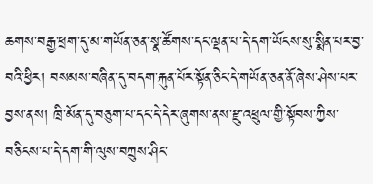ཆགས་བརྒྱ་ཕྲག་དུ་མ་གཡོན་ཅན་སྣ་ཚོགས་དང་ལྡན་པ་དེ་དག་ཡོངས་སུ་སྨིན་པར་བྱ་བའི་ཕྱིར། བསམས་བཞིན་དུ་བདག་རྐུན་པོར་སྟོན་ཅིང་དེ་གཡོན་ཅན་ནོ་ཞེས་ཤེས་པར་བྱས་ནས། ཁྲི་མོན་དུ་བཅུག་པ་དང་དེ་དེར་ཞུགས་ནས་རྫུ་འཕྲུལ་གྱི་སྟོབས་ཀྱིས་བཅིངས་པ་དེ་དག་གི་ལུས་བཀྲུས་ཤིང་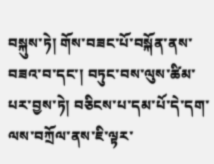བསྐུས་ཏེ། གོས་བཟང་པོ་བསྐོན་ནས་བཟའ་བ་དང་། བཏུང་བས་ལུས་ཚིམ་པར་བྱས་ཏེ། བཅིངས་པ་དམ་པོ་དེ་དག་ལས་བཀྲོལ་ནས་ཇི་ལྟར་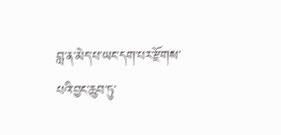བླ་ན་མེད་པ་ཡང་དག་པར་རྫོགས་པའི་བྱང་ཆུབ་ཏུ་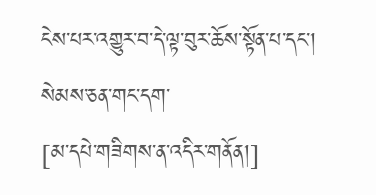ངེས་པར་འགྱུར་བ་དེ་ལྟ་བུར་ཆོས་སྟོན་པ་དང་། སེམས་ཅན་གང་དག་
[མ་དཔེ་གཟིགས་ན་འདིར་གནོན།]